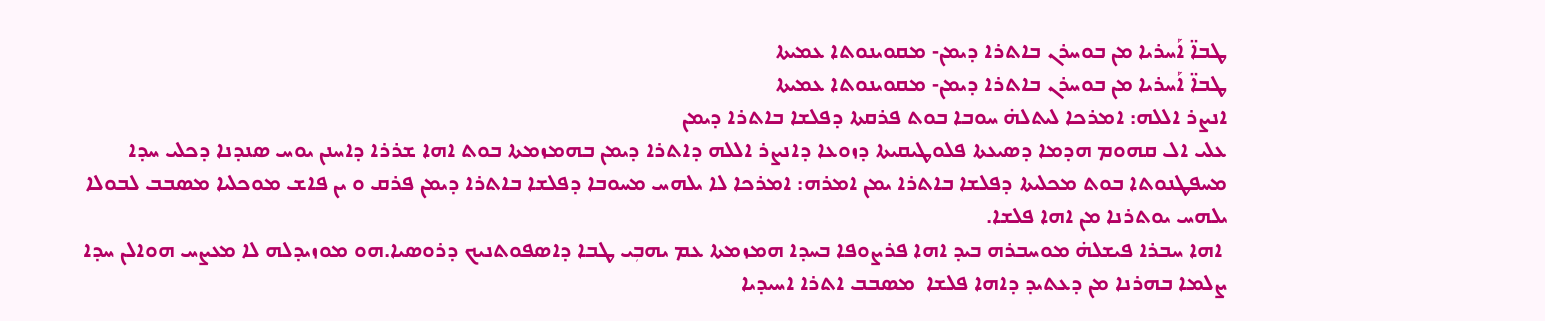ܛܒܐ̈ ܐܰܚܪܝܐ ܡܢ ܒܘܚܪܢ ܒܐܬܪܐ ܕܝܡܢ- ܡܩܘܝܢܘܬܐ ܥܡܝܬܐ
ܛܒܐ̈ ܐܰܚܪܝܐ ܡܢ ܒܘܚܪܢ ܒܐܬܪܐ ܕܝܡܢ- ܡܩܘܝܢܘܬܐ ܥܡܝܬܐ
ܐܢܨܪ ܐܠܠܗ: ܐܡܪܟܐ ܠܝܬܠܗ̇ ܚܘܒܐ ܒܘܬ ܦܪܩܬܐ ܕܦܠܫܐ ܒܐܬܪܐ ܕܝܡܢ
ܥܠܝ ܐܠ ܩܗܘܡ ܗܕܡܐ ܕܣܝܥܬܐ ܦܠܘܛܝܩܝܬܐ ܕܙܘܥܐ ܕܐܢܨܪ ܐܠܠܗ ܕܐܬܪܐ ܕܝܡܢ ܒܗܡܙܡܬܐ ܒܘܬ ܐܗܐ ܫܪܪܐ ܕܐܚܢܢ ܝܘܚ ܣܢܕܢܐ ܕܟܠܝ ܚܕܐ ܡܚܦܛܢܘܬܐ ܒܘܬ ܡܟܠܝܬܐ ܕܦܠܫܐ ܒܐܬܪܐ ܝܡܢ ܐܡܪܗ: ܐܡܪܟܐ ܠܐ ܝܠܗܚ ܡܚܘܒܐ ܕܦܠܫܐ ܒܐܬܪܐ ܕܝܡܢ ܦܪܩ ܘ ܝܢ ܦܐܫ ܡܘܟܠܝܐ ܡܣܒܒ ܠܒܘܠܐ ܝܠܗܚ ܝܘܬܪܢܐ ܡܢ ܐܗܐ ܦܠܫܐ.
 ܐܗܐ ܚܒܪܐ ܦܝܫܠܗ̇ ܡܘܚܒܪܗ ܒܝܕ ܐܗܐ ܦܪܨܘܦܐ ܒܚܕܐ ܗܡܙܡܬܐ ܥܡ ܝܗܒܼܝ ܛܒܐ ܕܐܣܦܘܬܢܝܟ ܕܪܘܣܝܐ.ܗܘ ܡܘܙܝܕܠܗ ܠܐ ܡܥܨܚ ܗܘܐܠܢ ܚܕܐ ܨܠܡܐ ܒܗܪܢܐ ܡܢ ܕܥܬܝܕ ܕܐܗܐ ܦܠܫܐ  ܡܣܒܒ ܐܬܪܐ ܐܚܝܕܝܐ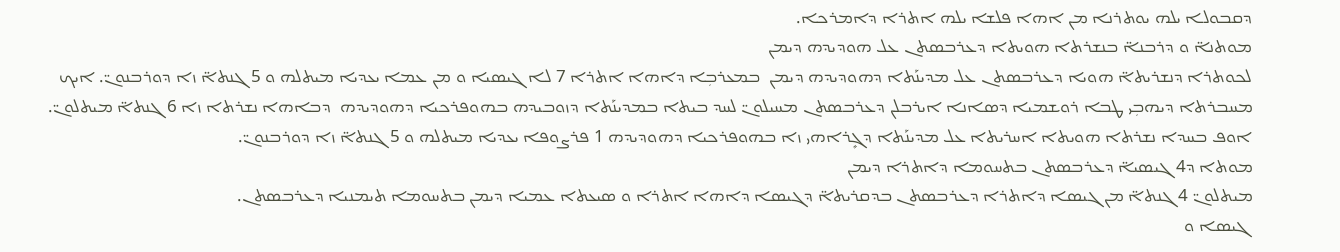ܕܩܒܘܠܐ ܝܠܗ ܝܘܬܪܢܐ ܡܢ ܐܗܐ ܦܠܫܐ ܝܠܗ ܐܬܪܐ ܕܐܡܪܟܐ.
ܡܘܬܢܐ̈ ܘ ܕܪܒܢܐ̈ ܒܢܫܪܬܐ ܗܘܝܬܐ ܕܥܪܒܣܬܢ ܥܠ ܗܘܕܝܕܗ ܕܝܡܢ
ܠܟܘܬܪܐ ܕܢܫܪܝܬܐ̈ ܗܘܝܐ ܕܥܪܒܣܬܢ ܥܠ ܡܕܝܢܰܬܐ ܕܗܘܕܝܕܗ ܕܝܡܢ  ܒܡܥܪܒܼܐ ܕܐܗܐ ܐܬܪܐ 7 ܠܐ ܓܝܣܝܐ ܘ ܡܢ ܥܡܐ ܝܥܕܝܐ ܡܝܬܠܗ ܘ 5 ܓܢܬܐ̈ ܙܐ ܕܘܪܒܢܘܢ̈. ܐܝܟ ܡܚܒܪܬܐ ܕܝܗܒܼܝ ܛܒܐ ܪܘܫܡܝܐ ܕܣܐܢܐ ܐܝܪܒܠܢ ܕܥܪܒܣܬܢ ܡܚܝܠܘܢ̈ ܠܚܕ ܒܝܬܐ ܒܡܕܝܢܰܬܐ ܕܙܘܒܝܕܗ ܒܗܘܦܪܟܝܐ ܕܗܘܕܝܕܗ  ܕܒܐܗܐ ܢܫܪܬܐ ܙܐ 6 ܓܢܬܐ̈ ܡܝܬܠܘܢ̈. ܐܘܦ ܒܚܕܐ ܢܫܪܬܐ ܗܘܝܬܐ ܐܚܪܝܬܐ ܥܠ ܡܕܝܢܰܬܐ ܕܓܻܪܐܗܝ ܙܐ ܒܗܘܦܪܟܝܐ ܕܗܘܕܝܕܗ 1 ܦܪܨܘܦܐ ܝܥܕܝܐ ܡܝܬܠܗ ܘ 5 ܓܢܬܐ̈ ܙܐ ܕܘܪܒܢܘܢ̈.
ܡܘܬܐ ܕ4 ܓܝܣܝܐ̈ ܕܥܪܒܣܬܢ ܒܬܚܘܡܐ ܕܐܬܪܐ ܕܝܡܢ
ܡܝܬܠܘܢ̈ 4 ܓܢܬܐ̈ ܡܢ ܓܝܣܐ ܕܐܬܪܐ ܕܥܪܒܣܬܢ ܒܕܩܪܝܬܐ̈ ܕܓܝܣܐ ܕܐܗܐ ܐܬܪܐ ܘ ܣܝܥܬܐ ܥܡܝܐ ܕܝܡܢ ܒܬܚܘܡܐ ܬܝܡܢܝܐ ܕܥܪܒܣܬܢ.
 ܓܝܣܐ ܘ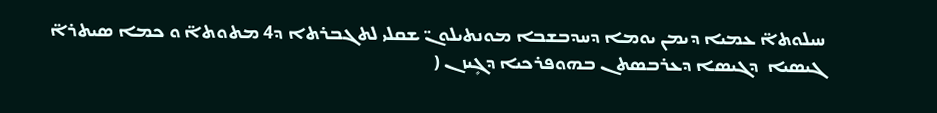ܚܝܠܘܬܐ̈ ܥܡܝܐ ܕܝܡܢ ܝܘܡܐ ܕܚܕܒܫܒܐ ܡܘܢܬܝܠܘܢ̈ ܫܩܠܝ ܠܬܓܒܪܬܐ ܕ4 ܡܬܘܬܐ̈ ܘ ܟܡܐ ܣܝܬܪܐ̈ ܓܝܣܝܐ  ܕܓܝܣܐ ܕܥܪܒܣܬܢ ܒܗܘܦܪܟܝܐ ܕܓܻܝܙܢ (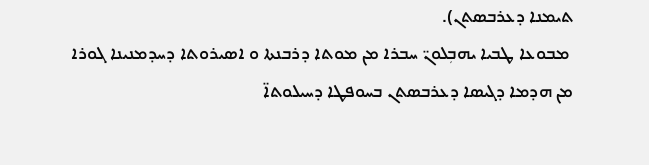ܬܝܡܢܐ ܕܥܪܒܣܬܢ).
 ܡܒܘܥܐ ܛܒܝܐ ܝܗܒܼܠܘܢ̈ ܚܒܪܐ ܡܢ ܡܘܬܐ ܕܪܒܢܬܐ ܘ ܐܣܝܪܘܬܐ ܕܚܕܡܢܝܢܐ ܓܘܪܐ ܡܢ ܗܕܡܐ ܕܓܝܣܐ ܕܥܪܒܣܬܢ ܒܚܘܦܛܐ ܕܚܝܠܘܬܐ̈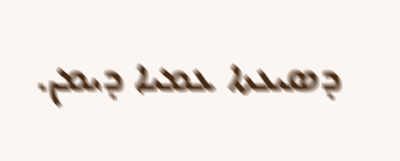ܕܣܝܥܬܐ ܥܡܝܐ ܕܝܡܢ.